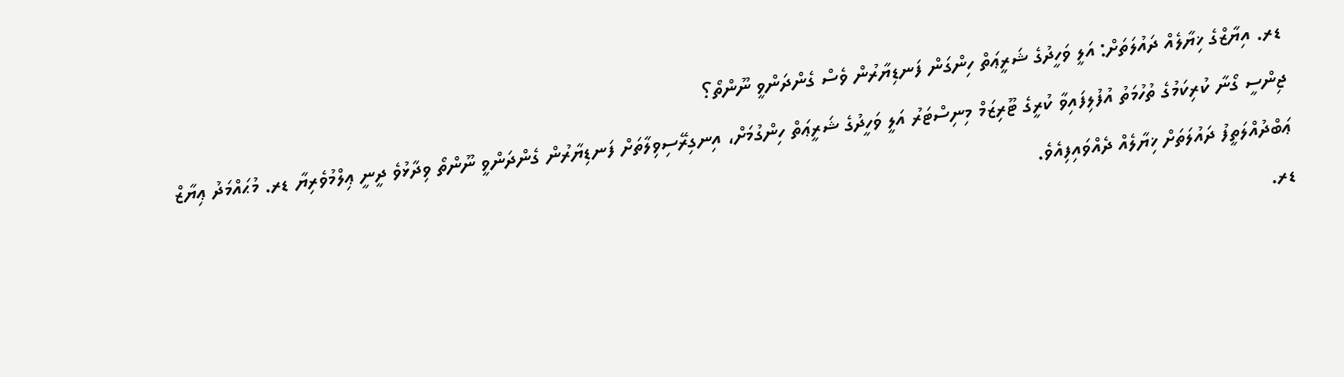ޑރ. އިޔާޒްގެ ޚިޔާލެއް ދައުލަތަށް: އަލީ ވަހީދުގެ ޝަރީޢަތް ހިންގަން ފަނޑިޔާރުން ވެސް ގެންދަންވީ ނޫންތޯ؟
ޖިންސީ ގޯނާ ކުރިކަމުގެ ތުހުމަތު އުފުލިފައިވާ ކުރީގެ ޓޫރިޒަމް މިނިސްޓަރު އަލީ ވަހީދުގެ ޝަރީޢަތް ހިންގުމަށް، އިނގިރޭސިވިލާތަށް ފަނޑިޔާރުން ގެންދަންވީ ނޫންތޯ ވިދާޅުވެ ދީނީ ޢިލްމުވެރިޔާ ޑރ. މުޙައްމަދު ޢިޔާޒް ޢަބްދުއްލަތީފު ދައުލަތަށް ޚިޔާލެއް ދެއްވައިފިއެވެ.
ޑރ.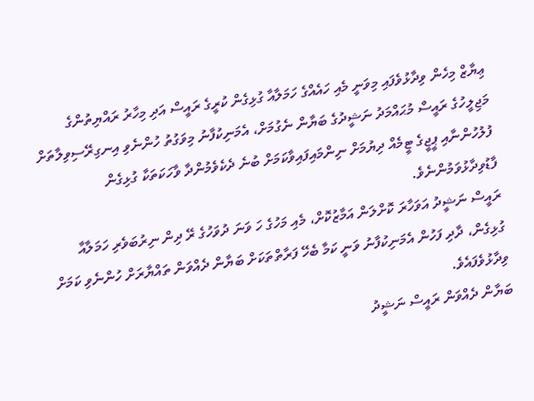ޢިޔާޒް މިހެން ވިދާޅުވެފައި މިވަނީ މެއި ހައެއްގެ ހަމަލާއާ ގުޅިގެން ކުރީގެ ރައީސް އަދި މިހާރު ރައްޔިތުންގެ މަޖިލީހުގެ ރައީސް މުޙައްމަދު ނަޝީދުގެ ބަޔާން ނެގުމަށް، އެމަނިކުފާނު މިވަގުތު ހުންނެވި އިނގިރޭސިވިލާތަށް ފުލުހުންނާއި ޕީޖީގެ ޓީމެއް ދިޔުމަށް ނިންމައިފައިވާކަމަށް ބުނެ ދެކެވެމުންދާ ވާހަކަތަކާ ގުޅިގެން ފާޑުވިދާޅުވަމުންނެވެ.
ރައީސް ނަޝީދު އަވަހާރަ ކޮށްލަން އަމާޒުކޮށް، މެއި މަހުގެ ހަ ވަނަ ދުވަހުގެ ރޭ ދިން ނިރުބަވެރި ހަމަލާއާ ގުޅިގެން، ދާދި ފަހުން އެމަނިކުފާނު ވަނީ ކަމާ ބެހޭ ފަރާތްތަކަށް ބަޔާން ދެއްވަން ތައްޔާރަށް ހުންނެވި ކަމަށް ވިދާޅުވެފައެވެ.
ބަޔާން ދެއްވަން ރައީސް ނަޝީދު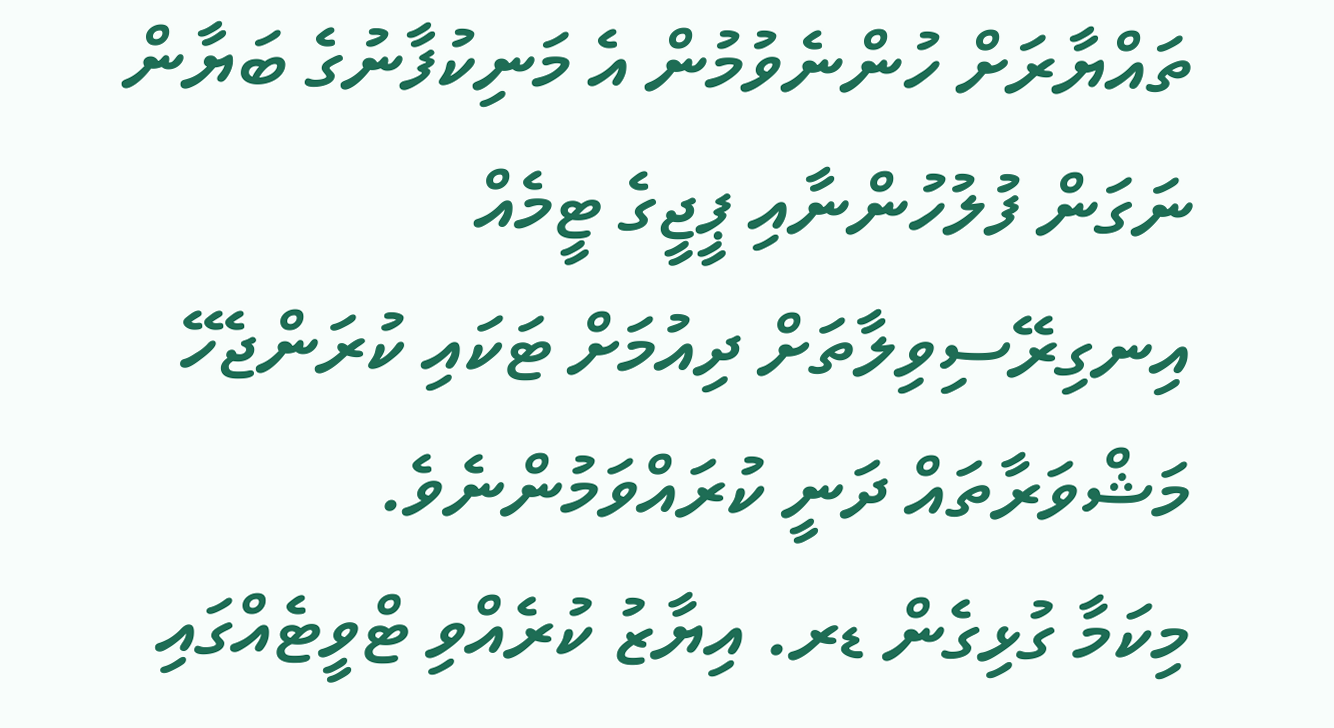ތައްޔާރަށް ހުންނެވުމުން އެ މަނިކުފާނުގެ ބަޔާން ނަގަން ފުލުހުންނާއި ޕީޖީގެ ޓީމެއް އިނގިރޭސިވިލާތަށް ދިއުމަށް ޓަކައި ކުރަންޖެހޭ މަޝްވަރާތައް ދަނީ ކުރައްވަމުންނެވެ.
މިކަމާ ގުޅިގެން ޑރ. އިޔާޒު ކުރެއްވި ޓްވީޓެއްގައި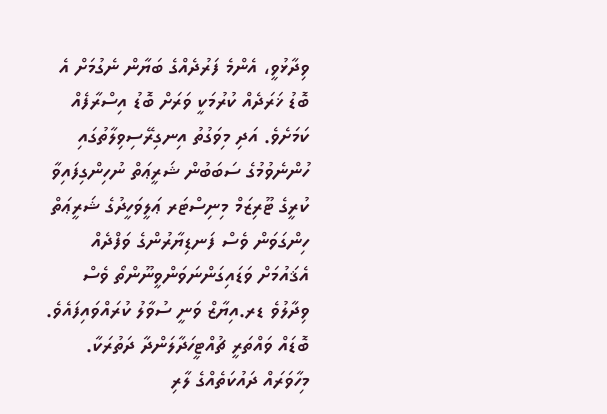ވިދާޅުވީ، އެންމެ ފަރުދެއްގެ ބަޔާން ނެގުމަށް އެ ބޮޑު ޚަރަދެއް ކުރުމަކީ ވަރަށް ބޮޑު އިސްރާފެއް ކަމަށެވެ. އަދި މިވަގުތު އިނގިރޭސިވިލާތުގައި ހުންނެވުމުގެ ސަބަބުން ޝަރީޢަތް ނުހިންގިފައިވާ ކުރީގެ ޓޫރިޒަމް މިނިސްޓަރ ޢަލީވަހީދުގެ ޝަރީޢަތް ހިންގަވަން ވެސް ފަނޑިޔާރުންގެ ވަފްދެއް އެޤައުމަށް ވަޑައިގަންނަވަންވީނޫންތޯ ވެސް ވިދާލުވެ ޑރ.އިޔާޒް ވަނީ ސުވާލު ކުރައްވައިފައެވެ.
ބޮޑައް ވައްތަރީ ޗުއްޓީހަދާލަންދާ ދަތުރަކާ. މިހާވަރައް ދައުކަތެއްގެ ލާރި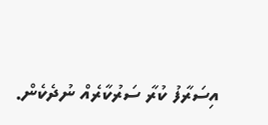އިސަރާފު ކުރާ ސަރުކާރެއް ނުދެކެން.